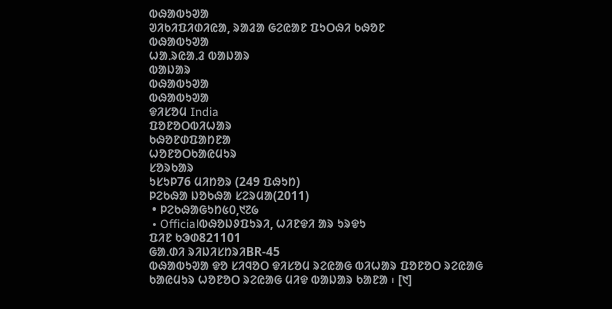ᱵᱷᱟᱵᱩᱣᱟ
ᱣᱤᱠᱤᱯᱤᱰᱤᱭᱟ, ᱨᱟᱲᱟ ᱜᱮᱭᱟᱱ ᱯᱩᱛᱷᱤ ᱠᱷᱚᱱ
ᱵᱷᱟᱵᱩᱣᱟ
ᱦᱟᱹᱨᱭᱟᱹᱲ ᱵᱟᱡᱟᱨ
ᱵᱟᱡᱟᱨ
ᱵᱷᱟᱵᱩᱣᱟ
ᱵᱷᱟᱵᱩᱣᱟ
ᱫᱤᱥᱚᱢ India
ᱯᱚᱱᱚᱛᱵᱤᱦᱟᱨ
ᱠᱷᱚᱱᱰᱯᱟᱴᱱᱟ
ᱦᱚᱱᱚᱛᱠᱟᱭᱢᱩᱨ
ᱥᱚᱨᱠᱟᱨ
ᱩᱥᱩᱞ76 ᱢᱤᱴᱚᱨ (249 ᱯᱷᱩᱴ)
ᱞᱮᱠᱷᱟ ᱡᱚᱠᱷᱟ ᱥᱮᱨᱢᱟ(2011)
 • ᱞᱮᱠᱷᱟᱜᱩᱴ᱕᱐,᱑᱗᱙
 • Officialᱵᱷᱚᱡᱽᱯᱩᱨᱤ, ᱦᱤᱱᱫᱤ ᱟᱨ ᱩᱨᱫᱩ
ᱯᱤᱱ ᱠᱳᱰ821101
ᱜᱟᱹᱰᱤ ᱨᱤᱡᱤᱥᱴᱨᱤBR-45
ᱵᱷᱟᱵᱩᱣᱟ ᱫᱚ ᱥᱤᱧᱚᱛ ᱫᱤᱥᱚᱢ ᱨᱮᱭᱟᱜ ᱵᱤᱦᱟᱨ ᱯᱚᱱᱚᱛ ᱨᱮᱭᱟᱜ ᱠᱟᱭᱢᱩᱨ ᱦᱚᱱᱚᱛ ᱨᱮᱭᱟᱜ ᱢᱤᱫ ᱵᱟᱡᱟᱨ ᱠᱟᱱᱟ ᱾ [᱑]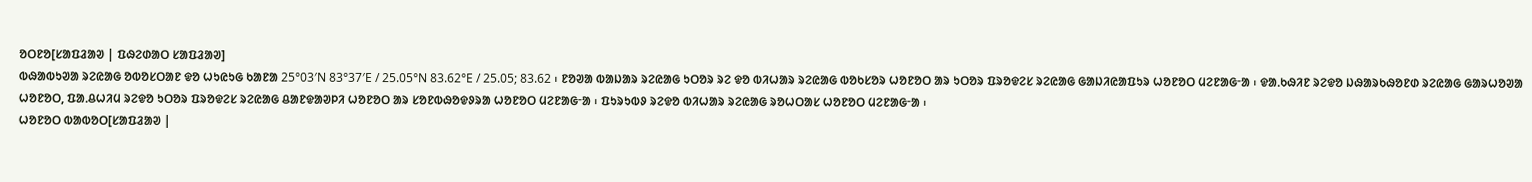ᱚᱛᱱᱚ[ᱥᱟᱯᱲᱟᱣ | ᱯᱷᱮᱰᱟᱛ ᱥᱟᱯᱲᱟᱣ]
ᱵᱷᱟᱵᱩᱣᱟ ᱨᱮᱭᱟᱜ ᱚᱵᱚᱥᱛᱟᱱ ᱫᱚ ᱦᱩᱭᱩᱜ ᱠᱟᱱᱟ 25°03′N 83°37′E / 25.05°N 83.62°E / 25.05; 83.62 ᱾ ᱱᱚᱣᱟ ᱵᱟᱡᱟᱨ ᱨᱮᱭᱟᱜ ᱩᱛᱚᱨ ᱨᱮ ᱫᱚ ᱵᱤᱦᱟᱨ ᱨᱮᱭᱟᱜ ᱵᱚᱠᱥᱚᱨ ᱦᱚᱱᱚᱛ ᱟᱨ ᱩᱛᱚᱨ ᱯᱨᱚᱫᱮᱥ ᱨᱮᱭᱟᱜ ᱜᱟᱡᱤᱭᱟᱯᱩᱨ ᱦᱚᱱᱚᱛ ᱢᱮᱱᱟᱜᱼᱟ ᱾ ᱫᱟᱹᱠᱷᱤᱱ ᱨᱮᱫᱚ ᱡᱷᱟᱨᱠᱷᱚᱱᱰ ᱨᱮᱭᱟᱜ ᱜᱟᱨᱦᱚᱣᱟ ᱦᱚᱱᱚᱛ, ᱯᱟᱹᱪᱦᱤᱢ ᱨᱮᱫᱚ ᱩᱛᱚᱨ ᱯᱨᱚᱫᱮᱥ ᱨᱮᱭᱟᱜ ᱪᱟᱱᱫᱟᱣᱞᱤ ᱦᱚᱱᱚᱛ ᱟᱨ ᱥᱚᱱᱵᱷᱚᱫᱽᱨᱟ ᱦᱚᱱᱚᱛ ᱢᱮᱱᱟᱜᱼᱟ ᱾ ᱯᱩᱨᱩᱵᱽ ᱨᱮᱫᱚ ᱵᱤᱦᱟᱨ ᱨᱮᱭᱟᱜ ᱨᱚᱦᱛᱟᱥ ᱦᱚᱱᱚᱛ ᱢᱮᱱᱟᱜᱼᱟ ᱾
ᱦᱚᱱᱚᱛ ᱵᱟᱵᱚᱛ[ᱥᱟᱯᱲᱟᱣ |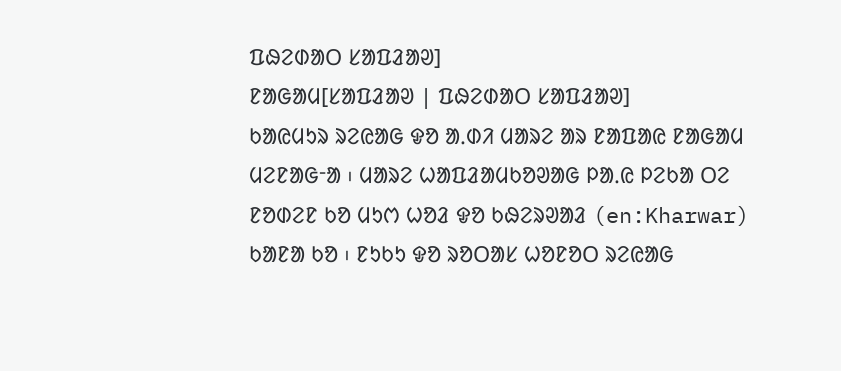ᱯᱷᱮᱰᱟᱛ ᱥᱟᱯᱲᱟᱣ]
ᱱᱟᱜᱟᱢ[ᱥᱟᱯᱲᱟᱣ | ᱯᱷᱮᱰᱟᱛ ᱥᱟᱯᱲᱟᱣ]
ᱠᱟᱭᱢᱩᱨ ᱨᱮᱭᱟᱜ ᱫᱚ ᱟᱹᱰᱤ ᱢᱟᱨᱮ ᱟᱨ ᱱᱟᱯᱟᱭ ᱱᱟᱜᱟᱢ ᱢᱮᱱᱟᱜᱼᱟ ᱾ ᱢᱟᱨᱮ ᱦᱟᱯᱲᱟᱢᱠᱚᱣᱟᱜ ᱞᱟᱹᱭ ᱞᱮᱠᱟ ᱛᱮ ᱱᱚᱰᱮᱱ ᱠᱚ ᱢᱩᱬ ᱦᱚᱲ ᱫᱚ ᱠᱷᱮᱨᱣᱟᱲ (en:Kharwar) ᱠᱟᱱᱟ ᱠᱚ ᱾ ᱱᱩᱠᱩ ᱫᱚ ᱨᱚᱛᱟᱥ ᱦᱚᱱᱚᱛ ᱨᱮᱭᱟᱜ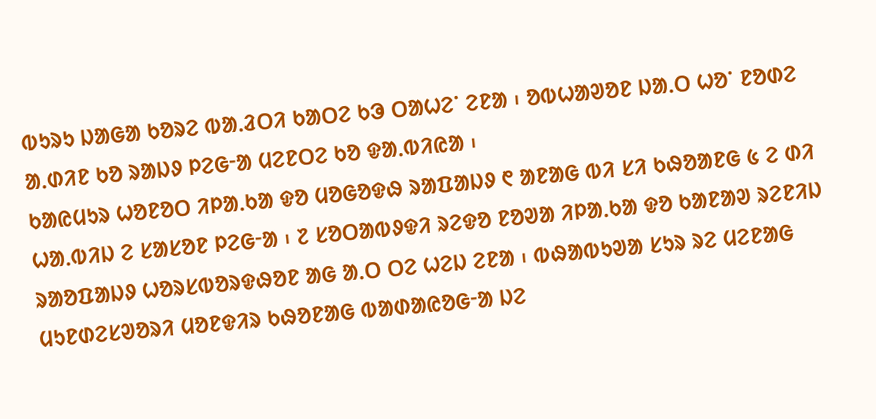ᱵᱩᱨᱩ ᱡᱟᱜᱟ ᱠᱚᱨᱮ ᱵᱟᱹᱲᱛᱤ ᱠᱟᱛᱮ ᱠᱳ ᱛᱟᱦᱮᱸ ᱮᱱᱟ ᱾ ᱚᱵᱦᱟᱣᱚᱱ ᱡᱟᱹᱛ ᱦᱚᱸ ᱱᱚᱰᱮ ᱟᱹᱰᱤᱱ ᱠᱚ ᱨᱟᱡᱽ ᱞᱮᱜᱼᱟ ᱢᱮᱱᱛᱮ ᱠᱚ ᱫᱟᱹᱵᱤᱭᱟ ᱾
ᱠᱟᱭᱢᱩᱨ ᱦᱚᱱᱚᱛ ᱤᱞᱟᱹᱠᱟ ᱫᱚ ᱢᱚᱜᱚᱫᱷ ᱨᱟᱯᱟᱡᱽ ᱖ ᱟᱱᱟᱜ ᱵᱤ ᱥᱤ ᱠᱷᱚᱟᱱᱜ ᱕ ᱮ ᱰᱤ ᱦᱟᱹᱵᱤᱡ ᱮ ᱥᱟᱥᱚᱱ ᱞᱮᱜᱼᱟ ᱾ ᱗ ᱥᱚᱛᱟᱵᱽᱫᱤ ᱨᱮᱫᱚ ᱱᱚᱣᱟ ᱤᱞᱟᱹᱠᱟ ᱫᱚ ᱠᱟᱱᱟᱣ ᱨᱮᱱᱤᱡ ᱨᱟᱚᱯᱟᱡᱽ ᱦᱚᱨᱥᱵᱚᱨᱫᱷᱚᱱ ᱟᱜ ᱟᱹᱛ ᱛᱮ ᱦᱮᱡ ᱮᱱᱟ ᱾ ᱵᱷᱟᱵᱩᱣᱟ ᱥᱩᱨ ᱨᱮ ᱢᱮᱱᱟᱜ ᱢᱩᱱᱰᱮᱥᱣᱚᱨᱤ ᱢᱚᱱᱫᱤᱨ ᱠᱷᱚᱱᱟᱜ ᱵᱟᱰᱟᱭᱚᱜᱼᱟ ᱡᱮ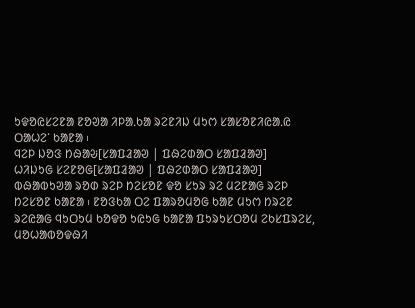ᱩᱫᱚᱭᱥᱮᱱᱟ ᱱᱚᱣᱟ ᱤᱞᱟᱹᱠᱟ ᱨᱮᱱᱤᱡ ᱢᱩᱬ ᱥᱟᱥᱚᱱᱤᱭᱟᱹᱭ ᱛᱟᱦᱮᱸ ᱠᱟᱱᱟ ᱾
ᱧᱮᱞ ᱡᱚᱝ ᱴᱷᱟᱶ[ᱥᱟᱯᱲᱟᱣ | ᱯᱷᱮᱰᱟᱛ ᱥᱟᱯᱲᱟᱣ]
ᱦᱤᱡᱩᱜ ᱥᱮᱱᱚᱜ[ᱥᱟᱯᱲᱟᱣ | ᱯᱷᱮᱰᱟᱛ ᱥᱟᱯᱲᱟᱣ]
ᱵᱷᱟᱵᱩᱣᱟ ᱨᱚᱰ ᱨᱮᱞ ᱴᱮᱥᱚᱱ ᱫᱚ ᱥᱩᱨ ᱨᱮ ᱢᱮᱱᱟᱜ ᱨᱮᱞ ᱴᱮᱥᱚᱱ ᱠᱟᱱᱟ ᱾ ᱱᱚᱝᱠᱟ ᱛᱮ ᱯᱟᱨᱚᱢᱚᱜ ᱠᱟᱱ ᱢᱩᱬ ᱴᱨᱮᱱ ᱨᱮᱭᱟᱜ ᱧᱩᱛᱩᱢ ᱠᱚᱫᱚ ᱩᱭᱩᱜ ᱠᱟᱱᱟ ᱯᱩᱨᱩᱥᱛᱚᱢ ᱮᱠᱥᱯᱨᱮᱥ, ᱢᱚᱦᱟᱵᱚᱫᱷᱤ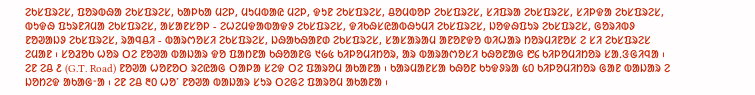ᱮᱠᱥᱯᱨᱮᱥ, ᱯᱚᱨᱵᱷᱟ ᱮᱠᱥᱯᱨᱮᱥ, ᱠᱟᱞᱠᱟ ᱢᱮᱞ, ᱢᱩᱢᱵᱟᱭ ᱢᱮᱞ, ᱫᱩᱱ ᱮᱠᱥᱯᱨᱮᱥ, ᱪᱚᱢᱵᱚᱞ ᱮᱠᱥᱯᱨᱮᱥ, ᱥᱤᱯᱨᱟ ᱮᱠᱥᱯᱨᱮᱥ, ᱥᱤᱞᱫᱟ ᱮᱠᱥᱯᱨᱮᱥ, ᱵᱩᱫᱷ ᱯᱩᱨᱱᱤᱢᱟ ᱮᱠᱥᱯᱨᱮᱥ, ᱟᱥᱟᱱᱥᱚᱞ - ᱮᱦᱮᱢᱫᱟᱵᱟᱫᱽ ᱮᱠᱥᱯᱨᱮᱥ, ᱫᱤᱠᱷᱥᱭᱟᱵᱷᱩᱢᱤ ᱮᱠᱥᱯᱨᱮᱥ, ᱡᱚᱫᱷᱯᱩᱨ ᱮᱠᱥᱯᱨᱮᱥ, ᱜᱚᱨᱤᱵᱽ ᱱᱚᱣᱟᱡᱽ ᱮᱠᱥᱯᱨᱮᱥ, ᱨᱟᱧᱪᱤ - ᱵᱟᱨᱬᱚᱥᱤ ᱮᱠᱥᱯᱨᱮᱥ, ᱡᱷᱟᱠᱷᱟᱱᱰ ᱮᱠᱥᱯᱨᱮᱥ, ᱥᱟᱥᱟᱨᱟᱢ ᱟᱱᱚᱱᱫᱚ ᱵᱤᱦᱟᱨ ᱴᱚᱨᱢᱤᱱᱚᱥ ᱮ ᱥᱤ ᱮᱠᱥᱯᱨᱮᱥ ᱮᱢᱟᱱ ᱾ ᱥᱚᱲᱚᱠ ᱦᱚᱨ ᱛᱮ ᱱᱚᱣᱟ ᱵᱟᱡᱟᱨ ᱫᱚ ᱯᱟᱴᱱᱟ ᱠᱷᱚᱟᱱᱜ ᱑᱙᱕ ᱠᱤᱞᱚᱢᱤᱴᱚᱨ, ᱟᱨ ᱵᱟᱨᱟᱬᱚᱥᱤ ᱠᱷᱚᱱᱟᱜ ᱘᱔ ᱠᱤᱞᱚᱢᱤᱴᱚᱨ ᱥᱟᱹᱝᱜᱤᱧᱟ ᱾
ᱮᱱ ᱮᱪ ᱒ (G.T. Road) ᱱᱚᱣᱟ ᱦᱚᱱᱚᱛ ᱨᱮᱭᱟᱜ ᱛᱟᱞᱟ ᱥᱮᱫ ᱛᱮ ᱯᱟᱨᱚᱢ ᱟᱠᱟᱱᱟ ᱾ ᱠᱟᱨᱢᱟᱱᱥᱟ ᱠᱷᱚᱱ ᱠᱩᱫᱽᱨᱟ ᱕᱐ ᱠᱤᱞᱚᱢᱤᱴᱚᱨ ᱜᱟᱱ ᱵᱟᱡᱟᱨ ᱮ ᱡᱚᱴᱮᱫ ᱟᱠᱟᱜᱼᱟ ᱾ ᱮᱱ ᱮᱪ ᱓᱐ ᱦᱚᱸ ᱱᱚᱣᱟ ᱵᱟᱡᱟᱨ ᱥᱩᱨ ᱛᱮᱜᱮ ᱯᱟᱨᱚᱢ ᱟᱠᱟᱱᱟ ᱾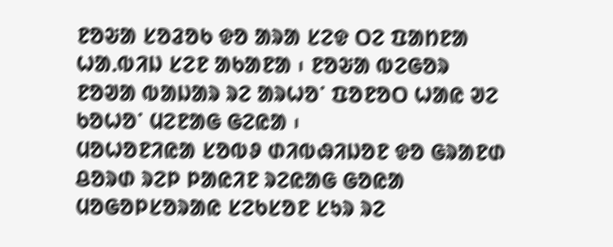ᱱᱚᱶᱟ ᱥᱚᱲᱚᱠ ᱫᱚ ᱟᱨᱟ ᱥᱮᱫ ᱛᱮ ᱯᱟᱴᱱᱟ ᱦᱟᱹᱵᱤᱡ ᱥᱮᱱ ᱟᱠᱟᱱᱟ ᱾ ᱱᱚᱶᱟ ᱵᱮᱜᱚᱨ ᱱᱚᱣᱟ ᱵᱟᱡᱟᱨ ᱨᱮ ᱟᱨᱦᱚᱸ ᱯᱚᱱᱚᱛ ᱦᱟᱭ ᱣᱮ ᱠᱚᱦᱚᱸ ᱢᱮᱱᱟᱜ ᱜᱮᱭᱟ ᱾
ᱢᱚᱦᱚᱱᱤᱭᱟ ᱥᱚᱵᱽ ᱰᱤᱵᱷᱤᱡᱚᱱ ᱫᱚ ᱜᱨᱟᱱᱰ ᱪᱚᱨᱰ ᱨᱮᱞ ᱞᱟᱭᱤᱱ ᱨᱮᱭᱟᱜ ᱜᱚᱭᱟ ᱢᱚᱜᱚᱞᱥᱚᱨᱟᱭ ᱥᱮᱠᱥᱚᱱ ᱥᱩᱨ ᱨᱮ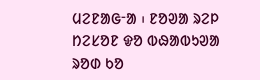ᱢᱮᱱᱟᱜᱼᱟ ᱾ ᱱᱚᱣᱟ ᱨᱮᱞ ᱴᱮᱥᱚᱱ ᱫᱚ ᱵᱷᱟᱵᱩᱣᱟ ᱨᱚᱰ ᱠᱚ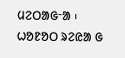ᱢᱮᱛᱟᱜᱼᱟ ᱾ ᱦᱚᱱᱚᱛ ᱨᱮᱭᱟ ᱜ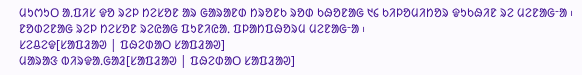ᱢᱩᱬᱩᱛ ᱟᱹᱯᱤᱥ ᱫᱚ ᱨᱮᱞ ᱴᱮᱥᱚᱱ ᱟᱨ ᱜᱟᱨᱟᱱᱰ ᱴᱨᱚᱱᱠ ᱨᱚᱰ ᱠᱷᱚᱱᱟᱜ ᱑᱔ ᱠᱤᱞᱚᱢᱤᱴᱚᱨ ᱫᱩᱠᱷᱤᱱ ᱨᱮ ᱢᱮᱱᱟᱜᱼᱟ ᱾ ᱱᱚᱰᱮᱱᱟᱜ ᱨᱮᱞ ᱴᱮᱥᱚᱱ ᱨᱮᱭᱟᱜ ᱯᱩᱱᱤᱭᱟᱹ ᱯᱞᱟᱴᱯᱷᱚᱨᱢ ᱢᱮᱱᱟᱜᱼᱟ ᱾
ᱥᱮᱪᱮᱫ[ᱥᱟᱯᱲᱟᱣ | ᱯᱷᱮᱰᱟᱛ ᱥᱟᱯᱲᱟᱣ]
ᱢᱟᱨᱟᱝ ᱵᱤᱨᱫᱟᱹᱜᱟᱲ[ᱥᱟᱯᱲᱟᱣ | ᱯᱷᱮᱰᱟᱛ ᱥᱟᱯᱲᱟᱣ]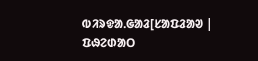ᱵᱤᱨᱫᱟᱹᱜᱟᱲ[ᱥᱟᱯᱲᱟᱣ | ᱯᱷᱮᱰᱟᱛ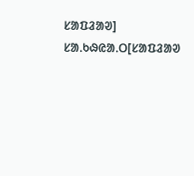ᱥᱟᱯᱲᱟᱣ]
ᱥᱟᱹᱠᱷᱭᱟᱹᱛ[ᱥᱟᱯᱲᱟᱣ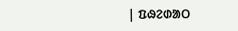| ᱯᱷᱮᱰᱟᱛ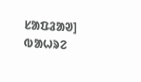ᱥᱟᱯᱲᱟᱣ]
ᱵᱟᱦᱨᱮ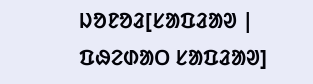ᱡᱚᱱᱚᱲ[ᱥᱟᱯᱲᱟᱣ | ᱯᱷᱮᱰᱟᱛ ᱥᱟᱯᱲᱟᱣ]